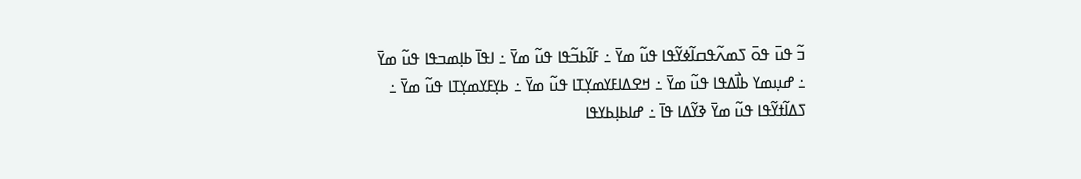ߏ߬ ߟߎ߫ ߟߋ߫ ߖߘߍ߬ߟߛߊ߬ߦߌ߬ߟߊ ߟߎ߬ ߘߌ߫ ߸ ߓߊ߬ߕߏ߬ߟߊ ߟߎ߬ ߘߌ߫ ߸ ߊߟߊ߫ ߕߊ߲ߘߏߟߊ ߟߎ߬ ߘߌ߫ ߸ ߝߎ߲ߘߌ ߕߊ߯ߡߟߊ ߟߎ߬ ߘߌ߫ ߸ ߞߐߡߊߓߌߘߌ߲ߠߊ ߟߎ߬ ߘߌ߫ ߸ ߕߌ߲ߓߌߘߌ߲ߠߊ ߟߎ߬ ߘߌ߫ ߸ ߖߡߊ߬ߙߌ߬ߟߊ ߟߎ߬ ߘߌ߫ ߢߌ߬ߡߊ ߟߊ߫ ߸ ߝߊߕߊ߲ߕߌߟߊ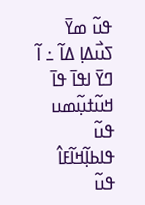ߟߎ߬ ߘߌ߫ ߖߎ߯ߡߊ߲ ߡߊ߬ ߸ ߊ߬ ߣߌ߫ ߊߟߊ߫ ߟߊ߫ ߞߎ߬ߙߎ߲߬ߘߎ ߟߎ߬ ߟߊߕߊ߲߬ߞߊ߬ߓߊ߮ ߟߎ߬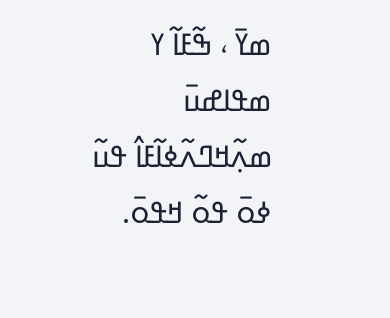ߘߌ߫ ، ߒ߬ߓߊ߬ ߌ ߘߟߊߝߎ߫ ߘߍ߲߬ߞߣߍ߬ߦߊ߬ߓߊ߮ ߟߎ߬ ߦߋ߫ ߟߋ߬ ߞߟߋ߫.